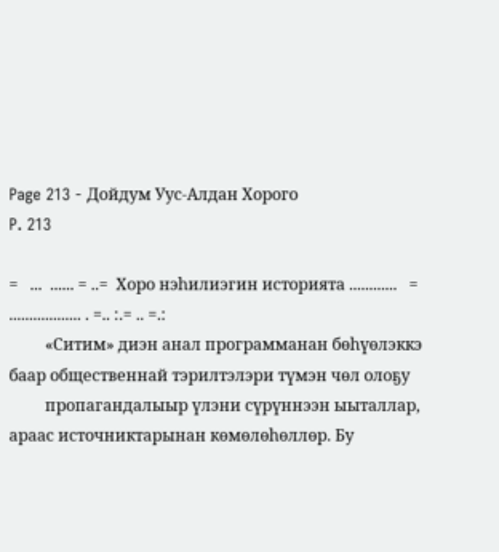Page 213 - Дойдум Уус-Алдан Хорого
P. 213

=   ...  ...... = ..=  Хоро нэһилиэгин историята ............   = .................. . =.. :.= .. =.:
         «Ситим» диэн анал программанан бөһүөлэккэ баар общественнай тэрилтэлэри түмэн чөл олоҕу
         пропагандалыыр үлэни сүрүннээн ыыталлар, араас источниктарынан көмөлөһөллөр. Бу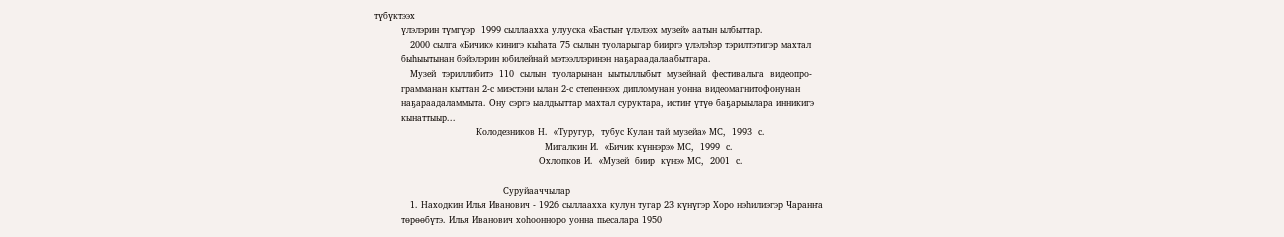түбүктээх
         үлэлэрин түмгүэр  1999 сыллаахха улууска «Бастыҥ үлэлээх музей» аатын ылбыттар.
            2000 сылга «Бичик» кинигэ кыһата 75 сылын туоларыгар бииргэ үлэлэһэр тэрилтэтигэр махтал
         быһыытынан бэйэлэрин юбилейнай мэтээллэринэн наҕараадалаабытгара.
            Музей  тэриллибитэ  110  сылын  туоларынан  ыытыллыбыт  музейнай  фестивальга  видеопро-
         грамманан кыттан 2-с миэстэни ылан 2-с степеннээх дипломунан уонна видеомагнитофонунан
         наҕараадаламмыта. Ону сэргэ ыалдьыттар махтал суруктара, истиҥ үтүө баҕарыылара инникигэ
         кынаттыыр...
                                  Колодезников Н.  «Туругур,  тубус Кулан тай музейа» МС,  1993  с.
                                                         Мигалкин И.  «Бичик күннэрэ» МС,  1999  с.
                                                       Охлопков И.  «Музей  биир  күнэ» МС,  2001  с.

                                           Суруйааччылар
            1. Находкин Илья Иванович - 1926 сыллаахха кулун тугар 23 күнүгэр Хоро нэһилиэгэр Чаранҥа
         төрөөбүтэ. Илья Иванович хоһоонноро уонна пьесалара 1950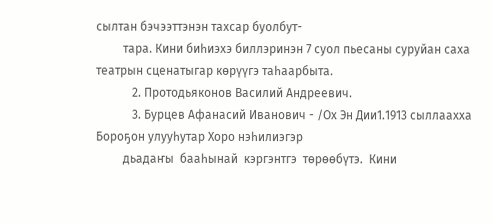сылтан бэчээттэнэн тахсар буолбут-
         тара. Кини биһиэхэ биллэринэн 7 суол пьесаны суруйан саха театрын сценатыгар көрүүгэ таһаарбыта.
            2. Протодьяконов Василий Андреевич.
            3. Бурцев Афанасий Иванович - /Ох Эн Дии1.1913 сыллаахха Бороҕон улууһутар Хоро нэһилиэгэр
         дьадаҥы  бааһынай  кэргэнтгэ  төрөөбүтэ.  Кини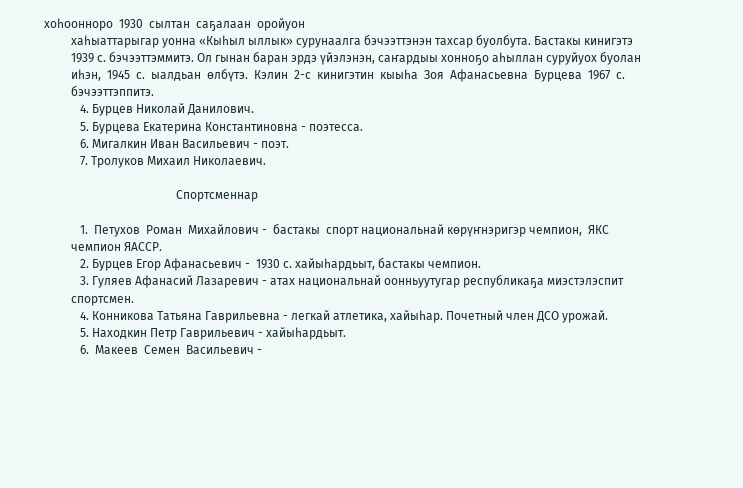хоһоонноро  1930  сылтан  саҕалаан  оройуон
         хаһыаттарыгар уонна «Кыһыл ыллык» сурунаалга бэчээттэнэн тахсар буолбута. Бастакы кинигэтэ
         1939 с. бэчээттэммитэ. Ол гынан баран эрдэ үйэлэнэн, саҥардыы хонноҕо аһыллан суруйуох буолан
         иһэн,  1945  с.  ыалдьан  өлбүтэ.  Кэлин  2-с  кинигэтин  кыыһа  Зоя  Афанасьевна  Бурцева  1967  с.
         бэчээттэппитэ.
            4. Бурцев Николай Данилович.
            5. Бурцева Екатерина Константиновна - поэтесса.
            6. Мигалкин Иван Васильевич - поэт.
            7. Тролуков Михаил Николаевич.

                                            Спортсменнар

            1.  Петухов  Роман  Михайлович -  бастакы  спорт национальнай көрүҥнэригэр чемпион,  ЯКС
         чемпион ЯАССР.
            2. Бурцев Егор Афанасьевич -  1930 с. хайыһардьыт, бастакы чемпион.
            3. Гуляев Афанасий Лазаревич - атах национальнай оонньуутугар республикаҕа миэстэлэспит
         спортсмен.
            4. Конникова Татьяна Гаврильевна - легкай атлетика, хайыһар. Почетный член ДСО урожай.
            5. Находкин Петр Гаврильевич - хайыһардьыт.
            6.  Макеев  Семен  Васильевич -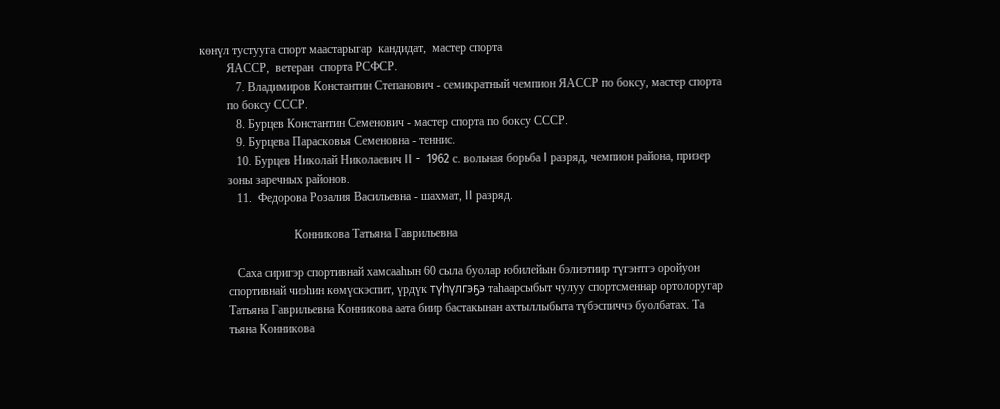көнүл тустууга спорт маастарыгар  кандидат,  мастер спорта
         ЯАССР,  ветеран  спорта РСФСР.
            7. Владимиров Константин Степанович - семикратный чемпион ЯАССР по боксу, мастер спорта
         по боксу СССР.
            8. Бурцев Константин Семенович - мастер спорта по боксу СССР.
            9. Бурцева Парасковья Семеновна - теннис.
            10. Бурцев Николай Николаевич II -  1962 с. вольная борьба I разряд, чемпион района, призер
         зоны заречных районов.
            11.  Федорова Розалия Васильевна - шахмат, II разряд.

                               Конникова Татьяна Гаврильевна

            Саха сиригэр спортивнай хамсааһын 60 сыла буолар юбилейын бэлиэтиир түгэнтгэ оройуон
         спортивнай чиэһин көмүскэспит, үрдүк түһүлгэҕэ таһаарсыбыт чулуу спортсменнар ортолоругар
         Татьяна Гаврильевна Конникова аата биир бастакынан ахтыллыбыта түбэспиччэ буолбатах. Та
         тьяна Конникова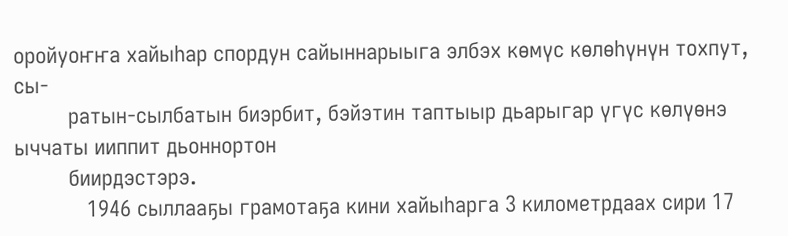оройуоҥҥа хайыһар спордун сайыннарыыга элбэх көмүс көлөһүнүн тохпут, сы-
         ратын-сылбатын биэрбит, бэйэтин таптыыр дьарыгар үгүс көлүөнэ ыччаты ииппит дьоннортон
         биирдэстэрэ.
            1946 сыллааҕы грамотаҕа кини хайыһарга 3 километрдаах сири 17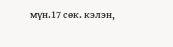мүн.17 сөк. кэлэн,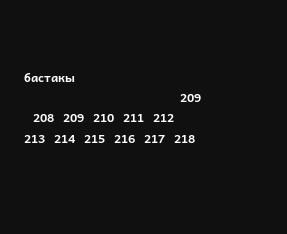бастакы
                                                    209
   208   209   210   211   212   213   214   215   216   217   218